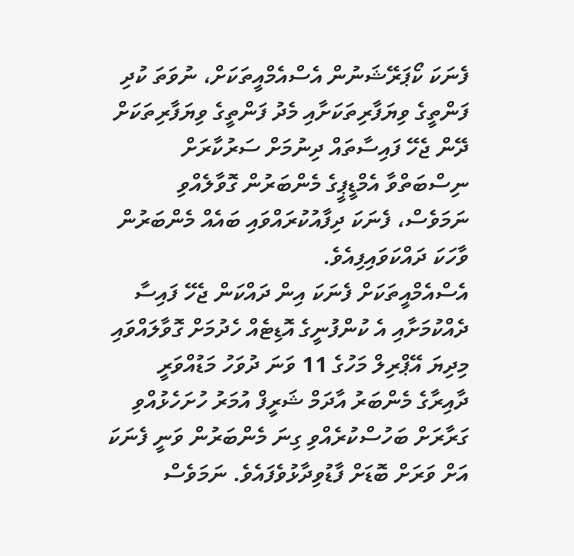ފެނަކަ ކޯޕަރޭޝަނުން އެސްއެމްއީތަކަށް، ނުވަތަ ކުދި ފަންތީގެ ވިޔަފާރިތަކަށާއި މެދު ފަންތީގެ ވިޔަފާރިތަކަށް ދޭން ޖެހޭ ފައިސާތައް ދިނުމަށް ސަރުކާރަށް ނިސްބަތްވާ އެމްޑީޕީގެ މެންބަރުން ގޮވާލެއްވި ނަމަވެސް، ފެނަކަ ދިފާއުކުރައްވައި ބައެއް މެންބަރުން ވާހަކަ ދައްކަވައިފިއެވެ.
އެސްއެމްއީތަކަށް ފެނަކަ އިން ދައްކަން ޖެހޭ ފައިސާ ދެއްކުމަށާއި އެ ކުންފުނީގެ އޮޑިޓެއް ހެދުމަށް ގޮވާލައްވައި މިދިޔަ އޭޕްރިލް މަހުގެ 11 ވަނަ ދުވަހު މަޑުއްވަރީ ދާއިރާގެ މެންބަރު އާދަމް ޝަރީފް އުމަރު ހުށަހެޅުއްވި ގަރާރަށް ބަހުސްކުރެއްވި ގިނަ މެންބަރުން ވަނީ ފެނަކަ އަށް ވަރަށް ބޮޑަށް ފާޑުވިދާޅުވެފައެވެ. ނަމަވެސް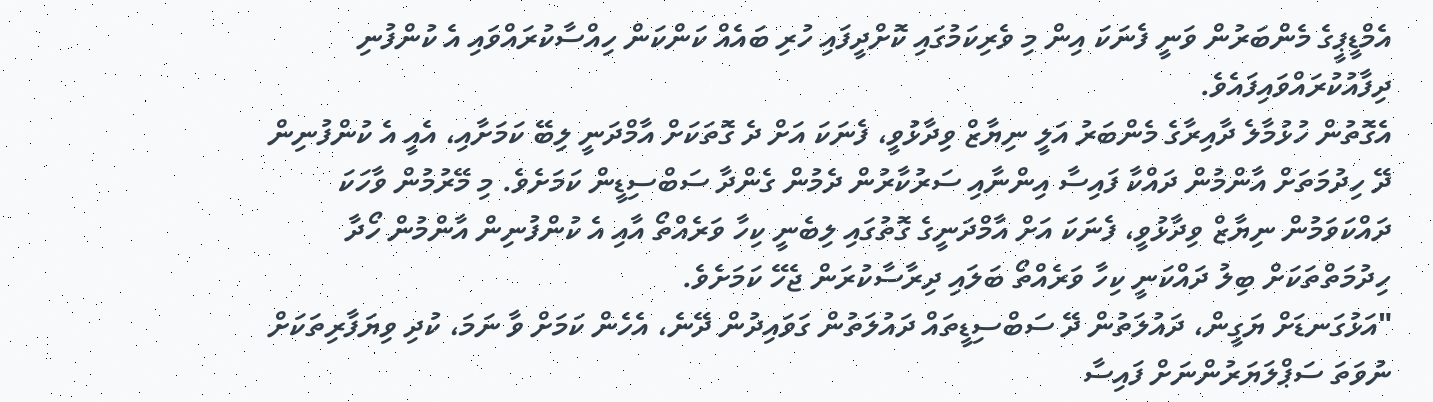އެމްޑީޕީގެ މެންބަރުން ވަނީ ފެނަކަ އިން މި ވެރިކަމުގައި ކޮށްދީފައި ހުރި ބައެއް ކަންކަން ހިއްސާކުރައްވައި އެ ކުންފުނި ދިފާއުކުރައްވައިފައެވެ.
އެގޮތުން ހުޅުމާލެ ދާއިރާގެ މެންބަރު އަލީ ނިޔާޒް ވިދާޅުވީ، ފެނަކަ އަށް ދެ ގޮތަކަށް އާމްދަނީ ލިބޭ ކަމަށާއި، އެއީ އެ ކުންފުނިން ދޭ ހިދުމަތަށް އާންމުން ދައްކާ ފައިސާ އިންނާއި ސަރުކާރުން ދެމުން ގެންދާ ސަބްސިޑީން ކަމަށެވެ. މި މޭރުމުން ވާހަކަ ދައްކަވަމުން ނިޔާޒް ވިދާޅުވީ، ފެނަކަ އަށް އާމްދަނީގެ ގޮތުގައި ލިބެނީ ކިހާ ވަރެއްތޯ އާއި އެ ކުންފުނިން އާންމުން ހޯދާ ހިދުމަތްތަކަށް ބިލު ދައްކަނީ ކިހާ ވަރެއްތޯ ބަލައި ދިރާސާކުރަން ޖެހޭ ކަމަށެވެ.
"އަޅުގަނޑަށް ޔަގީން، ދައުލަތުން ދޭ ސަބްސިޑީތައް ދައުލަތުން ގަވައިދުން ދޭނެ، އެހެން ކަމަށް ވާ ނަމަ، ކުދި ވިޔަފާރިތަކަށް ނުވަތަ ސަޕްލަޔަރުންނަށް ފައިސާ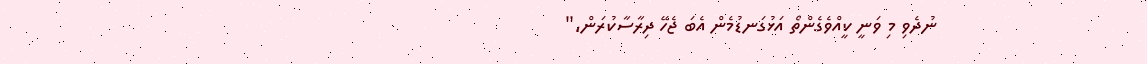ނުދެވި މި ވަނީ ކީއްވެގެންތޯ އަޅުގަނޑުމެން އެބަ ޖެހޭ ދިރާސާކުރަން،"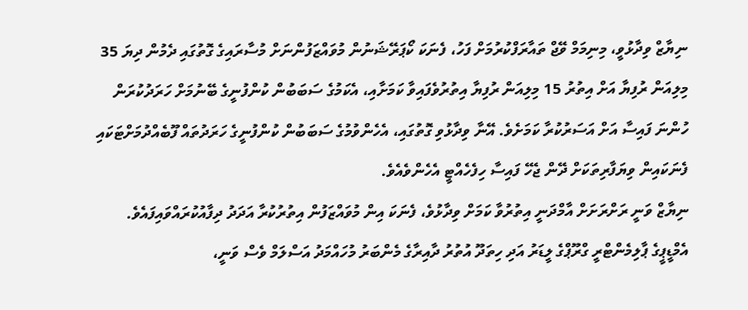ނިޔާޒް ވިދާޅުވީ، މިނިމަމް ވޭޖް ތައާރަފްކުރުމަށް ފަހު، ފެނަކަ ކޯޕަރޭޝަނުން މުވައްޒަފުންނަށް މުސާރައިގެ ގޮތުގައި ދެމުން ދިޔަ 35 މިލިއަން ރުފިޔާ އަށް އިތުރު 15 މިލިއަން ރުފިޔާ އިތުރުވެފައިވާ ކަމަށާއި، އެކަމުގެ ސަބަބުން ކުންފުނީގެ ބޭނުމަށް ހަރަދުކުރަން ހުންނަ ފައިސާ އަށް އަސަރުކުރާ ކަމަށެވެ. އޭނާ ވިދާޅުވި ގޮތުގައި، އެހެންވުމުގެ ސަބަބުން ކުންފުނީގެ ހަރަދުތައް ފޫބެއްދުމަށްޓަކައި ފެނަކައިން ވިޔަފާރިތަކަށް ދޭން ޖެހޭ ފައިސާ ހިފެހެއްޓީ އެހެންވެއެވެ.
ނިޔާޒް ވަނީ ރަށްރަށަށް އާމްދަނީ އިތުރުވާ ކަމަށް ވިދާޅުވެ، ފެނަކަ އިން މުވައްޒަފުން އިތުރުކުރާ އަދަދު ދިފާއުކުރައްވައިފައެވެ.
އެމްޑީޕީގެ ޕާލިމެންޓްރީ ގްރޫޕްގެ ލީޑަރު އަދި ހިތަދޫ އުތުރު ދާއިރާގެ މެންބަރު މުހައްމަދު އަސްލަމް ވެސް ވަނީ،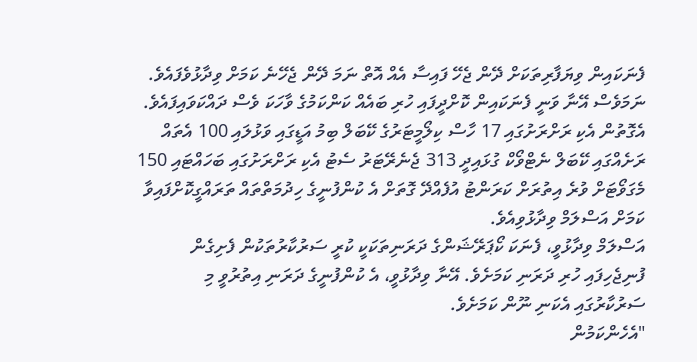ފެނަކައިން ވިޔަފާރިތަކަށް ދޭން ޖެހޭ ފައިސާ އެއް އޮތް ނަމަ ދޭން ޖެހޭނެ ކަމަށް ވިދާޅުވެފައެވެ. ނަމަވެސް އޭނާ ވަނީ ފެނަކައިން ކޮށްދީފައި ހުރި ބައެއް ކަންކަމުގެ ވާހަކަ ވެސް ދައްކަވައިފައެވެ.
އެގޮތުން އެކި ރަށްރަށުގައި 17 ހާސް ކިލޯމީޓަރުގެ ކޭބަލް ބިމު އަޑީގައި ވަޅުލައި 100 އެތައް ރަށެއްގައި ކޭބަލް ނެޓްވޯކް ގުޅައިދީ 313 ޖެނެރޭޓަރު ސެޓު އެކި ރަށްރަށުގައި ބަހައްޓައި 150 މެގަވޯޓަށް ވުރެ އިތުރަށް ކަރަންޓު އުފެއްދޭ ގޮތަށް އެ ކުންފުނީގެ ހިދުމަތްތައް ތަރައްގީކޮށްފައިވާ ކަމަށް އަސްލަމް ވިދާޅުވިއެވެ.
އަސްލަމް ވިދާޅުވީ، ފެނަކަ ކޯޕަރޭޝަންގެ ދަރަނިތަކަކީ ކުރީ ސަރުކާރުތަކުން ފެށިގެން ފުނިޖެހިފައި ހުރި ދަރަނި ކަމަށެވެ. އޭނާ ވިދާޅުވީ، އެ ކުންފުނީގެ ދަރަނި އިތުރުވީ މި ސަރުކާރުގައި އެކަނި ނޫން ކަމަށެވެ.
"އެހެންކަމުން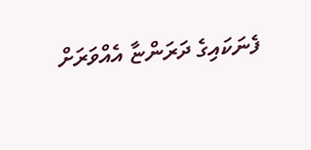ފެނަކައިގެ ދަރަންޏާ އެއްވަރަށް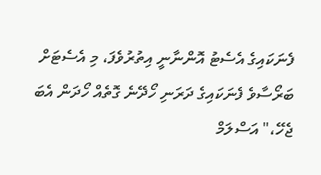ފެނަކައިގެ އެސެޓު އޮންނާނީ އިތުރުވެފަ، މި އެސެޓަށް ބަރޯސާވެ ފެނަކައިގެ ދަރަނި ހޯދޭނެ ގޮތެއް ހޯދަން އެބަ ޖެހޭ،" އަސްލަމް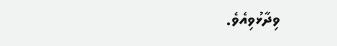ވިދާޅުވިއެވެ.